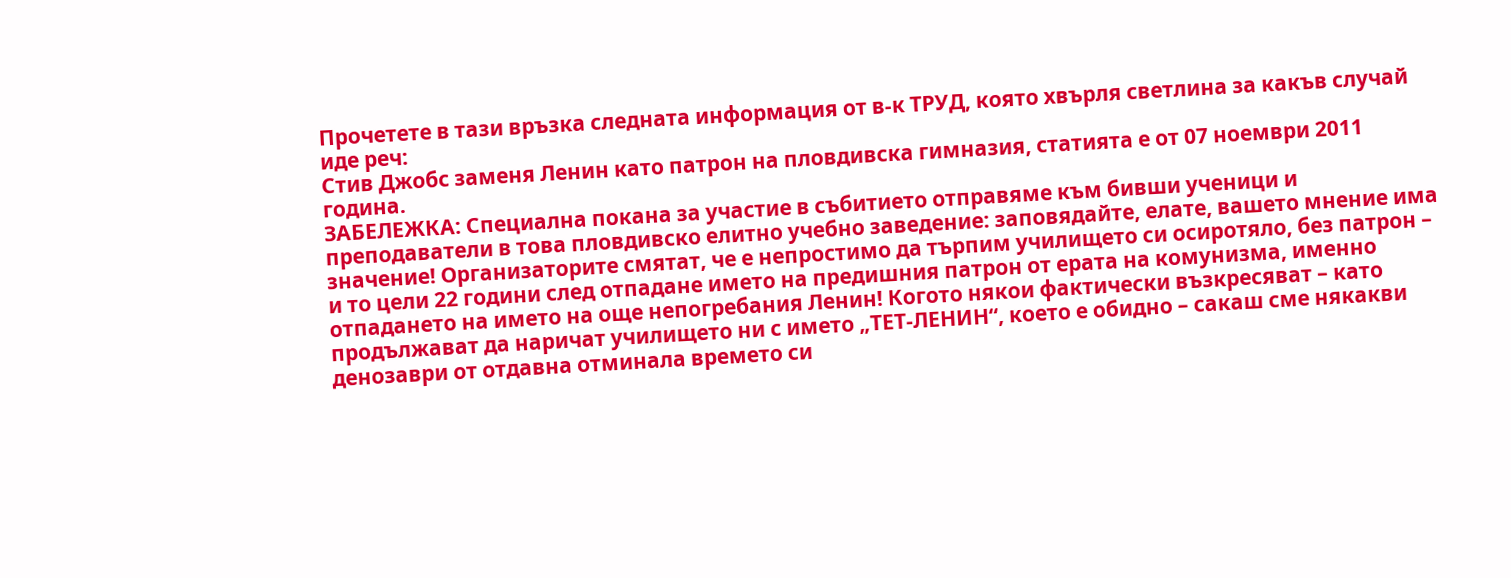Прочетете в тази връзка следната информация от в-к ТРУД, която хвърля светлина за какъв случай иде реч:
Стив Джобс заменя Ленин като патрон на пловдивска гимназия, статията е от 07 ноември 2011 година.
ЗАБЕЛЕЖКА: Специална покана за участие в събитието отправяме към бивши ученици и преподаватели в това пловдивско елитно учебно заведение: заповядайте, елате, вашето мнение има значение! Организаторите смятат, че е непростимо да търпим училището си осиротяло, без патрон – и то цели 22 години след отпадане името на предишния патрон от ерата на комунизма, именно отпадането на името на още непогребания Ленин! Когото някои фактически възкресяват – като продължават да наричат училището ни с името „ТЕТ-ЛЕНИН“, което е обидно – сакаш сме някакви денозаври от отдавна отминала времето си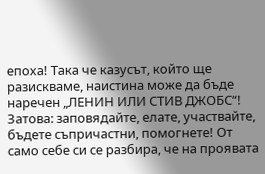епоха! Така че казусът, който ще разискваме, наистина може да бъде наречен „ЛЕНИН ИЛИ СТИВ ДЖОБС“!
Затова: заповядайте, елате, участвайте, бъдете съпричастни, помогнете! От само себе си се разбира, че на проявата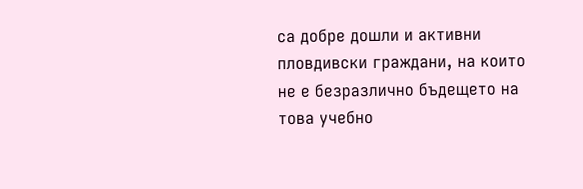са добре дошли и активни пловдивски граждани, на които не е безразлично бъдещето на това учебно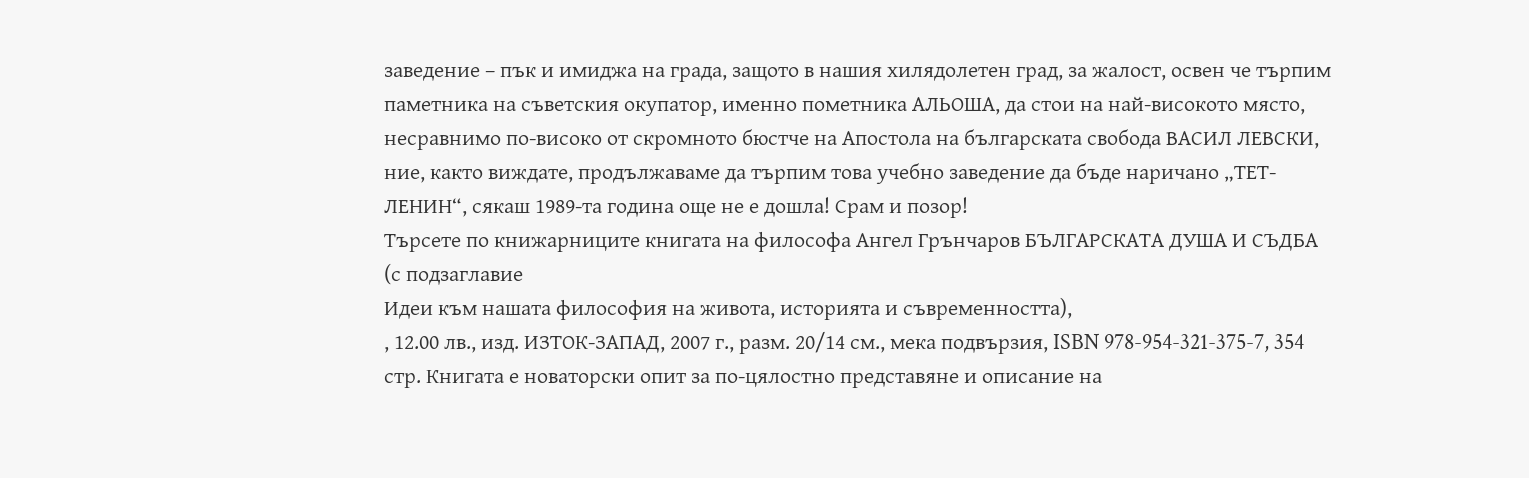заведение – пък и имиджа на града, защото в нашия хилядолетен град, за жалост, освен че търпим паметника на съветския окупатор, именно пометника АЛЬОША, да стои на най-високото място, несравнимо по-високо от скромното бюстче на Апостола на българската свобода ВАСИЛ ЛЕВСКИ, ние, както виждате, продължаваме да търпим това учебно заведение да бъде наричано „ТЕТ-ЛЕНИН“, сякаш 1989-та година още не е дошла! Срам и позор!
Търсете по книжарниците книгата на философа Ангел Грънчаров БЪЛГАРСКАТА ДУША И СЪДБА (с подзаглавие
Идеи към нашата философия на живота, историята и съвременността),
, 12.00 лв., изд. ИЗТОК-ЗАПАД, 2007 г., разм. 20/14 см., мека подвързия, ISBN 978-954-321-375-7, 354 стр. Книгата е новаторски опит за по-цялостно представяне и описание на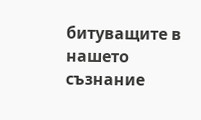битуващите в нашето съзнание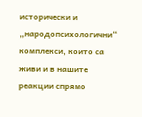исторически и „народопсихологични“ комплекси, които са живи и в нашите реакции спрямо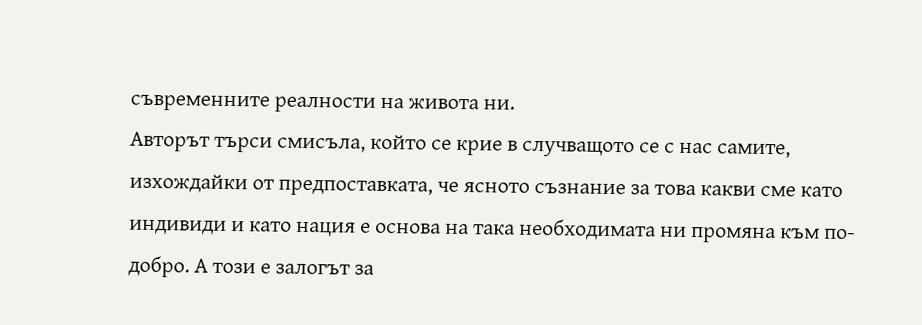съвременните реалности на живота ни.
Авторът търси смисъла, който се крие в случващото се с нас самите, изхождайки от предпоставката, че ясното съзнание за това какви сме като индивиди и като нация е основа на така необходимата ни промяна към по-добро. А този е залогът за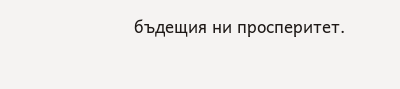бъдещия ни просперитет.